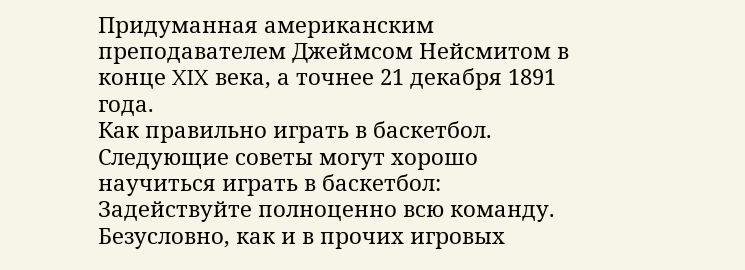Придуманная американским преподавателем Джеймсом Нейсмитом в конце XIX века, а точнее 21 декабря 1891 года.
Как правильно играть в баскетбол. Следующие советы могут хорошо научиться играть в баскетбол: Задействуйте полноценно всю команду. Безусловно, как и в прочих игровых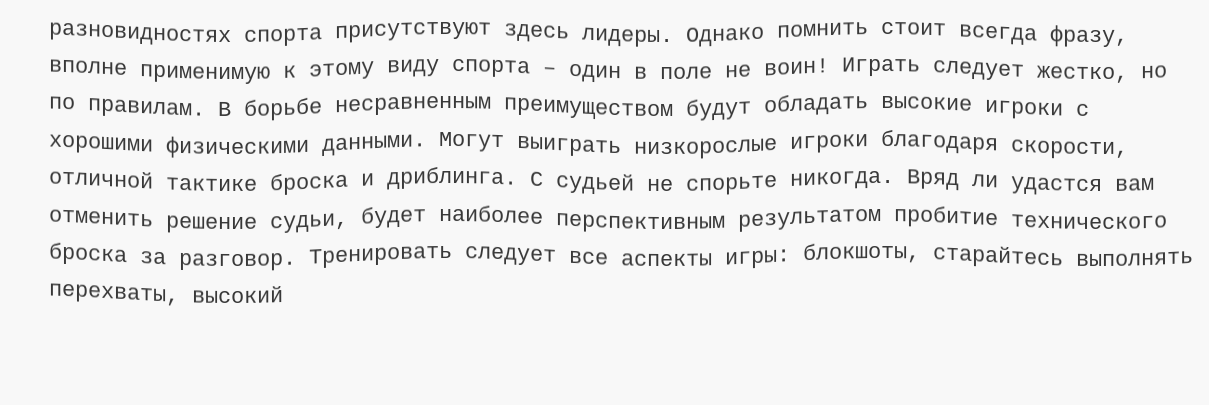разновидностях спорта присутствуют здесь лидеры. Однако помнить стоит всегда фразу, вполне применимую к этому виду спорта – один в поле не воин! Играть следует жестко, но по правилам. В борьбе несравненным преимуществом будут обладать высокие игроки с хорошими физическими данными. Могут выиграть низкорослые игроки благодаря скорости, отличной тактике броска и дриблинга. С судьей не спорьте никогда. Вряд ли удастся вам отменить решение судьи, будет наиболее перспективным результатом пробитие технического броска за разговор. Тренировать следует все аспекты игры: блокшоты, старайтесь выполнять перехваты, высокий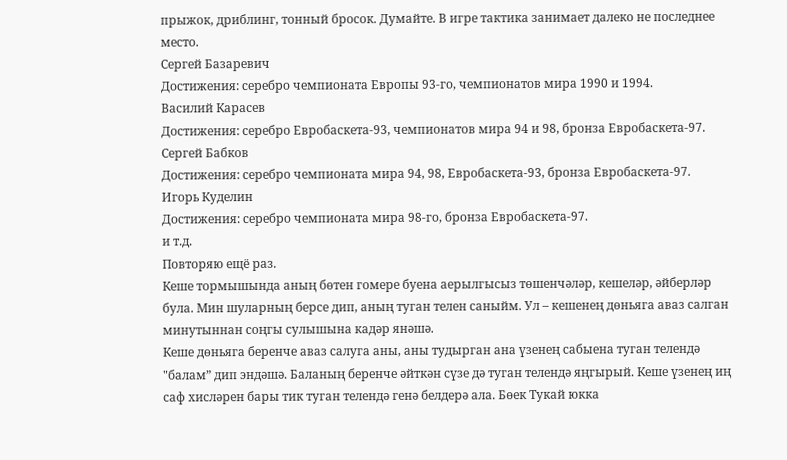прыжок, дриблинг, тонный бросок. Думайте. В игре тактика занимает далеко не последнее место.
Сергей Базаревич
Достижения: серебро чемпионата Европы 93-го, чемпионатов мира 1990 и 1994.
Василий Карасев
Достижения: серебро Евробаскета-93, чемпионатов мира 94 и 98, бронза Евробаскета-97.
Сергей Бабков
Достижения: серебро чемпионата мира 94, 98, Евробаскета-93, бронза Евробаскета-97.
Игорь Куделин
Достижения: серебро чемпионата мира 98-го, бронза Евробаскета-97.
и т.д.
Повторяю ещё раз.
Кеше тормышында аның бөтен гомере буена аерылгысыз төшенчәләр, кешеләр, әйберләр була. Мин шуларның берсе дип, аның туган телен саныйм. Ул – кешенең дөньяга аваз салган минутыннан соңгы сулышына кадәр янәшә.
Кеше дөньяга беренче аваз салуга аны, аны тудырган ана үзенең сабыена туган телендә "балам” дип эндәшә. Баланың беренче әйткән сүзе дә туган телендә яңгырый. Кеше үзенең иң саф хисләрен бары тик туган телендә генә белдерә ала. Бөек Тукай юкка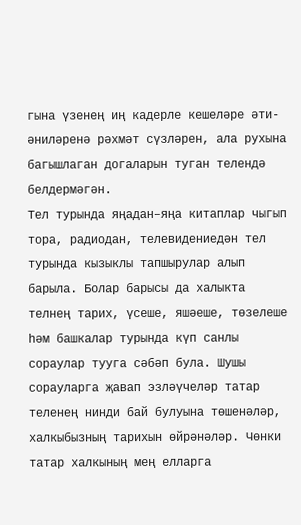гына үзенең иң кадерле кешеләре әти-әниләренә рәхмәт сүзләрен, ала рухына багышлаган догаларын туган телендә белдермәгән.
Тел турында яңадан–яңа китаплар чыгып тора, радиодан, телевидениедән тел турында кызыклы тапшырулар алып барыла. Болар барысы да халыкта телнең тарих, үсеше, яшәеше, төзелеше һәм башкалар турында күп санлы сораулар тууга сәбәп була. Шушы сорауларга җавап эзләүчеләр татар теленең нинди бай булуына төшенәләр, халкыбызның тарихын өйрәнәләр. Чөнки татар халкының мең елларга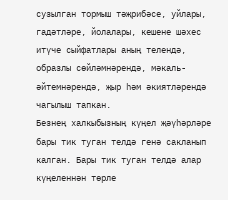сузылган тормыш тәҗрибәсе, уйлары, гадәтләре, йолалары, кешене шәхес итүче сыйфатлары аның телендә, образлы сөйләмнәрендә, мәкаль-әйтемнәрендә, җыр һәм әкиятләрендә чагылыш тапкан.
Безнең халкыбызның күңел җәүһәрләре бары тик туган телдә генә сакланып калган. Бары тик туган телдә алар күңеленнән төрле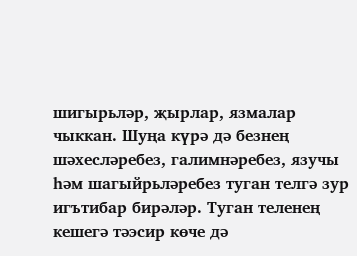шигырьләр, җырлар, язмалар чыккан. Шуңа күрә дә безнең шәхесләребез, галимнәребез, язучы һәм шагыйрьләребез туган телгә зур игътибар бирәләр. Туган теленең кешегә тәэсир көче дә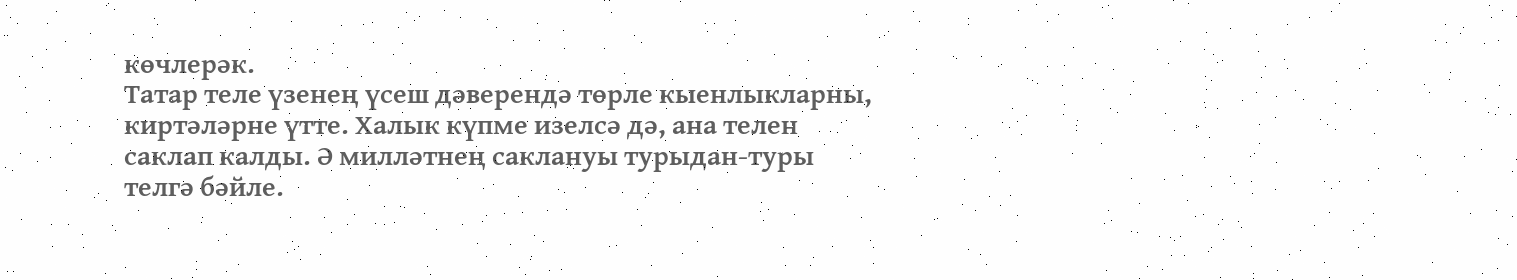көчлерәк.
Татар теле үзенең үсеш дәверендә төрле кыенлыкларны, киртәләрне үтте. Халык күпме изелсә дә, ана телен саклап калды. Ә милләтнең саклануы турыдан-туры телгә бәйле.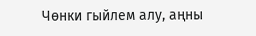Чөнки гыйлем алу, аңны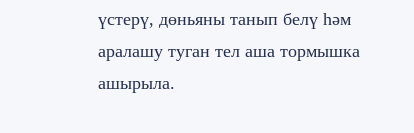үстерү, дөньяны танып белү һәм аралашу туган тел аша тормышка ашырыла.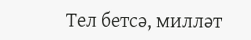Тел бетсә, милләт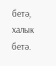бетә, халык бетә.